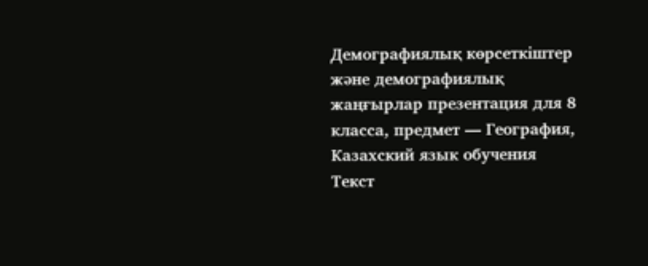Демографиялық көрсеткіштер және демографиялық жаңғырлар презентация для 8 класса, предмет — География, Казахский язык обучения
Текст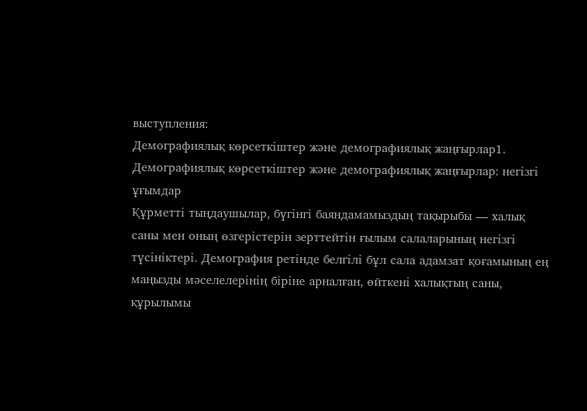выступления:
Демографиялық көрсеткіштер және демографиялық жаңғырлар1. Демографиялық көрсеткіштер және демографиялық жаңғырлар: негізгі ұғымдар
Құрметті тыңдаушылар, бүгінгі баяндамамыздың тақырыбы — халық саны мен оның өзгерістерін зерттейтін ғылым салаларының негізгі түсініктері. Демография ретінде белгілі бұл сала адамзат қоғамының ең маңызды мәселелерінің біріне арналған, өйткені халықтың саны, құрылымы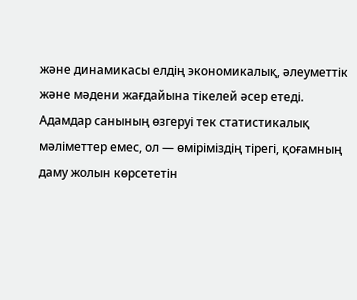және динамикасы елдің экономикалық, әлеуметтік және мәдени жағдайына тікелей әсер етеді. Адамдар санының өзгеруі тек статистикалық мәліметтер емес, ол — өміріміздің тірегі, қоғамның даму жолын көрсететін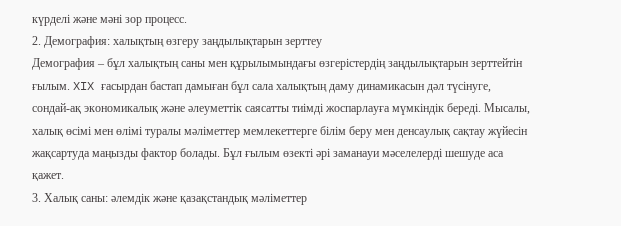күрделі және мәні зор процесс.
2. Демография: халықтың өзгеру заңдылықтарын зерттеу
Демография – бұл халықтың саны мен құрылымындағы өзгерістердің заңдылықтарын зерттейтін ғылым. XIX ғасырдан бастап дамыған бұл сала халықтың даму динамикасын дәл түсінуге, сондай-ақ экономикалық және әлеуметтік саясатты тиімді жоспарлауға мүмкіндік береді. Мысалы, халық өсімі мен өлімі туралы мәліметтер мемлекеттерге білім беру мен денсаулық сақтау жүйесін жақсартуда маңызды фактор болады. Бұл ғылым өзекті әрі заманауи мәселелерді шешуде аса қажет.
3. Халық саны: әлемдік және қазақстандық мәліметтер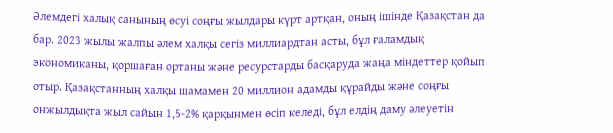Әлемдегі халық санының өсуі соңғы жылдары күрт артқан, оның ішінде Қазақстан да бар. 2023 жылы жалпы әлем халқы сегіз миллиардтан асты, бұл ғаламдық экономиканы, қоршаған ортаны және ресурстарды басқаруда жаңа міндеттер қойып отыр. Қазақстанның халқы шамамен 20 миллион адамды құрайды және соңғы онжылдықта жыл сайын 1,5-2% қарқынмен өсіп келеді, бұл елдің даму әлеуетін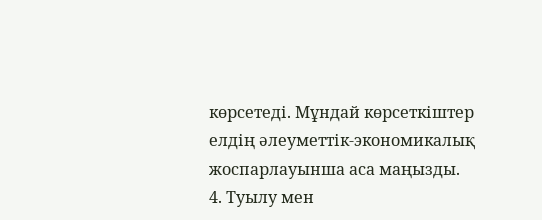көрсетеді. Мұндай көрсеткіштер елдің әлеуметтік-экономикалық жоспарлауынша аса маңызды.
4. Туылу мен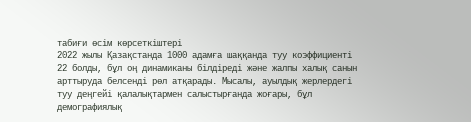табиғи өсім көрсеткіштері
2022 жылы Қазақстанда 1000 адамға шаққанда туу коэффициенті 22 болды, бұл оң динамиканы білдіреді және жалпы халық санын арттыруда белсенді рөл атқарады. Мысалы, ауылдық жерлердегі туу деңгейі қалалықтармен салыстырғанда жоғары, бұл демографиялық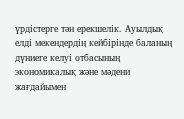үрдістерге тән ерекшелік. Ауылдық елді мекендердің кейбірінде баланың дүниеге келуі отбасының экономикалық және мәдени жағдайымен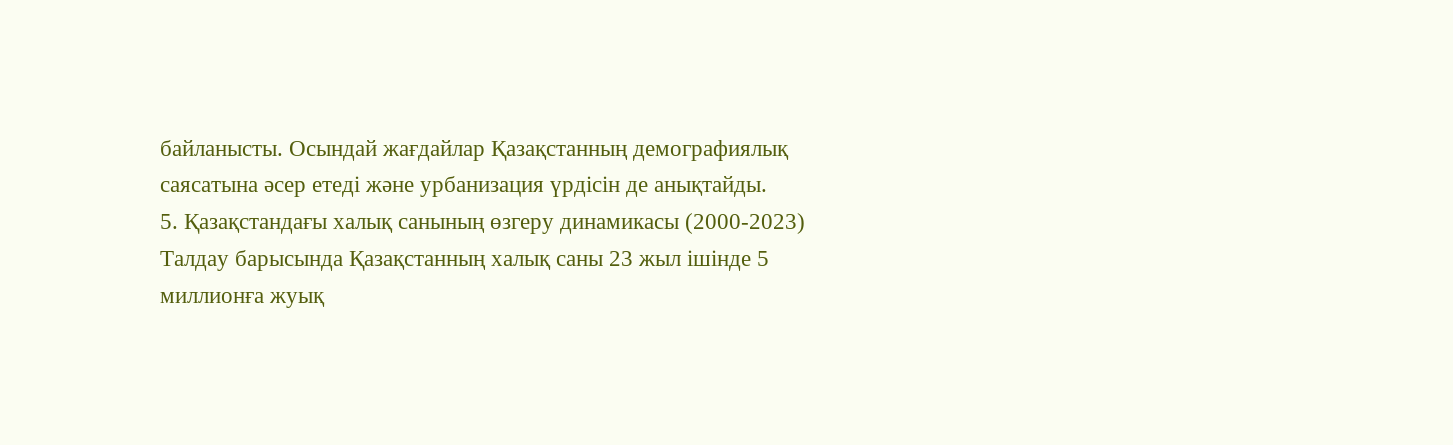байланысты. Осындай жағдайлар Қазақстанның демографиялық саясатына әсер етеді және урбанизация үрдісін де анықтайды.
5. Қазақстандағы халық санының өзгеру динамикасы (2000-2023)
Талдау барысында Қазақстанның халық саны 23 жыл ішінде 5 миллионға жуық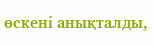өскені анықталды,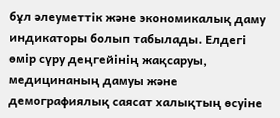бұл әлеуметтік және экономикалық даму индикаторы болып табылады. Елдегі өмір сүру деңгейінің жақсаруы, медицинаның дамуы және демографиялық саясат халықтың өсуіне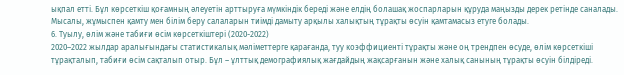ықпал етті. Бұл көрсеткіш қоғамның әлеуетін арттыруға мүмкіндік береді және елдің болашақ жоспарларын құруда маңызды дерек ретінде саналады. Мысалы, жұмыспен қамту мен білім беру салаларын тиімді дамыту арқылы халықтың тұрақты өсуін қамтамасыз етуге болады.
6. Туылу, өлім және табиғи өсім көрсеткіштері (2020-2022)
2020–2022 жылдар аралығындағы статистикалық мәліметтерге қарағанда, туу коэффициенті тұрақты және оң трендпен өсуде, өлім көрсеткіші тұрақталып, табиғи өсім сақталып отыр. Бұл – ұлттық демографиялық жағдайдың жақсарғанын және халық санының тұрақты өсуін білдіреді.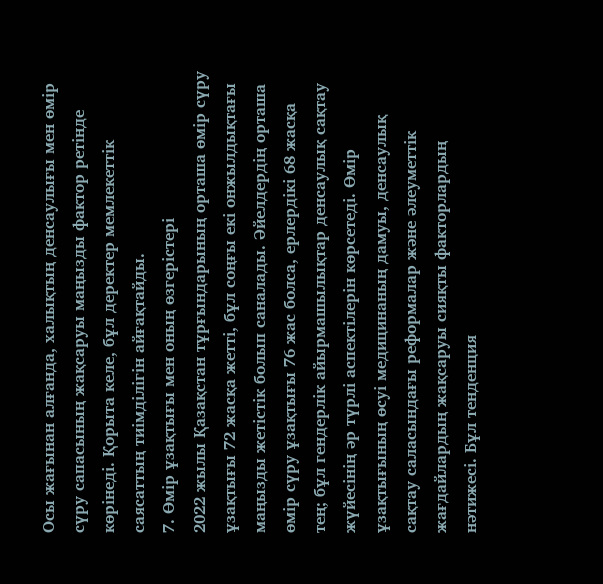Осы жағынан алғанда, халықтың денсаулығы мен өмір сүру сапасының жақсаруы маңызды фактор ретінде көрінеді. Қорыта келе, бұл деректер мемлекеттік саясаттың тиімділігін айғақтайды.
7. Өмір ұзақтығы мен оның өзгерістері
2022 жылы Қазақстан тұрғындарының орташа өмір сүру ұзақтығы 72 жасқа жетті, бұл соңғы екі онжылдықтағы маңызды жетістік болып саналады. Әйелдердің орташа өмір сүру ұзақтығы 76 жас болса, ерлердікі 68 жасқа тең; бұл гендерлік айырмашылықтар денсаулық сақтау жүйесінің әр түрлі аспектілерін көрсетеді. Өмір ұзақтығының өсуі медицинаның дамуы, денсаулық сақтау саласындағы реформалар және әлеуметтік жағдайлардың жақсаруы сияқты факторлардың нәтижесі. Бұл тенденция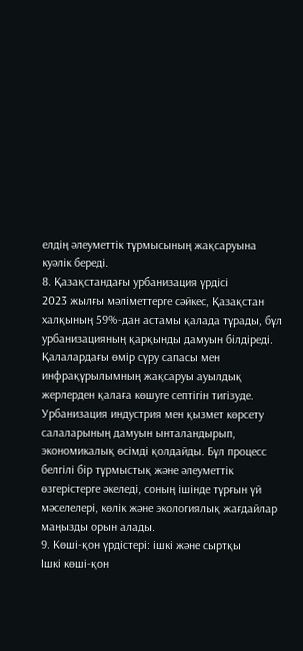елдің әлеуметтік тұрмысының жақсаруына куәлік береді.
8. Қазақстандағы урбанизация үрдісі
2023 жылғы мәліметтерге сәйкес, Қазақстан халқының 59%-дан астамы қалада тұрады, бұл урбанизацияның қарқынды дамуын білдіреді. Қалалардағы өмір сүру сапасы мен инфрақұрылымның жақсаруы ауылдық жерлерден қалаға көшуге септігін тигізуде. Урбанизация индустрия мен қызмет көрсету салаларының дамуын ынталандырып, экономикалық өсімді қолдайды. Бұл процесс белгілі бір тұрмыстық және әлеуметтік өзгерістерге әкеледі, соның ішінде тұрғын үй мәселелері, көлік және экологиялық жағдайлар маңызды орын алады.
9. Көші-қон үрдістері: ішкі және сыртқы
Ішкі көші-қон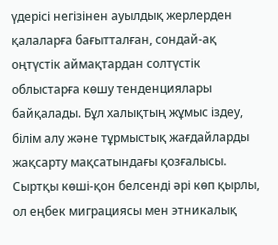үдерісі негізінен ауылдық жерлерден қалаларға бағытталған, сондай-ақ оңтүстік аймақтардан солтүстік облыстарға көшу тенденциялары байқалады. Бұл халықтың жұмыс іздеу, білім алу және тұрмыстық жағдайларды жақсарту мақсатындағы қозғалысы. Сыртқы көші-қон белсенді әрі көп қырлы, ол еңбек миграциясы мен этникалық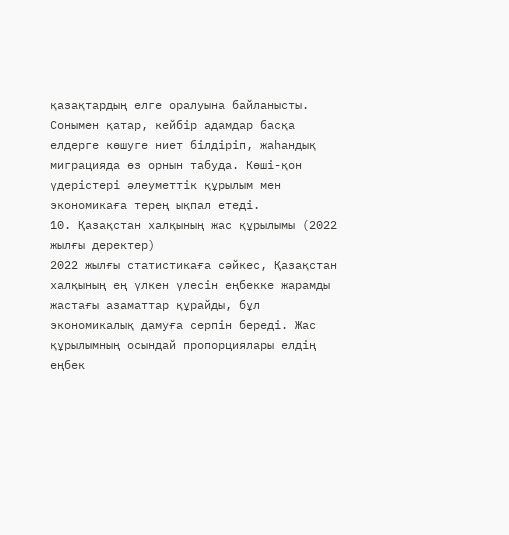қазақтардың елге оралуына байланысты. Сонымен қатар, кейбір адамдар басқа елдерге көшуге ниет білдіріп, жаһандық миграцияда өз орнын табуда. Көші-қон үдерістері әлеуметтік құрылым мен экономикаға терең ықпал етеді.
10. Қазақстан халқының жас құрылымы (2022 жылғы деректер)
2022 жылғы статистикаға сәйкес, Қазақстан халқының ең үлкен үлесін еңбекке жарамды жастағы азаматтар құрайды, бұл экономикалық дамуға серпін береді. Жас құрылымның осындай пропорциялары елдің еңбек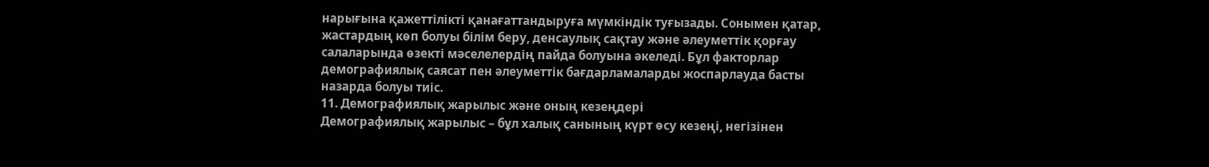нарығына қажеттілікті қанағаттандыруға мүмкіндік туғызады. Сонымен қатар, жастардың көп болуы білім беру, денсаулық сақтау және әлеуметтік қорғау салаларында өзекті мәселелердің пайда болуына әкеледі. Бұл факторлар демографиялық саясат пен әлеуметтік бағдарламаларды жоспарлауда басты назарда болуы тиіс.
11. Демографиялық жарылыс және оның кезеңдері
Демографиялық жарылыс – бұл халық санының күрт өсу кезеңі, негізінен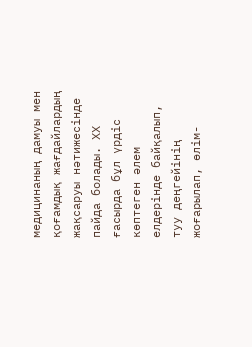медицинаның дамуы мен қоғамдық жағдайлардың жақсаруы нәтижесінде пайда болады. ХХ ғасырда бұл үрдіс көптеген әлем елдерінде байқалып, туу деңгейінің жоғарылап, өлім-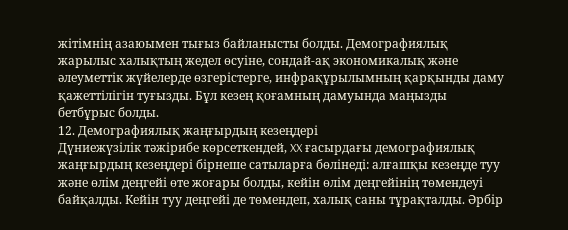жітімнің азаюымен тығыз байланысты болды. Демографиялық жарылыс халықтың жедел өсуіне, сондай-ақ экономикалық және әлеуметтік жүйелерде өзгерістерге, инфрақұрылымның қарқынды даму қажеттілігін туғызды. Бұл кезең қоғамның дамуында маңызды бетбұрыс болды.
12. Демографиялық жаңғырдың кезеңдері
Дүниежүзілік тәжірибе көрсеткендей, XX ғасырдағы демографиялық жаңғырдың кезеңдері бірнеше сатыларға бөлінеді: алғашқы кезеңде туу және өлім деңгейі өте жоғары болды, кейін өлім деңгейінің төмендеуі байқалды. Кейін туу деңгейі де төмендеп, халық саны тұрақталды. Әрбір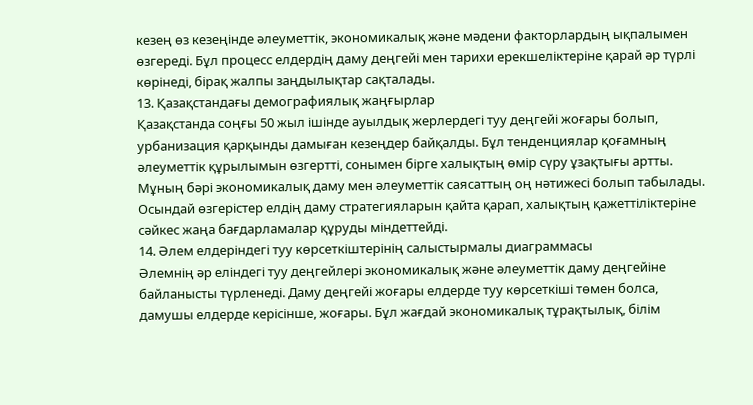кезең өз кезеңінде әлеуметтік, экономикалық және мәдени факторлардың ықпалымен өзгереді. Бұл процесс елдердің даму деңгейі мен тарихи ерекшеліктеріне қарай әр түрлі көрінеді, бірақ жалпы заңдылықтар сақталады.
13. Қазақстандағы демографиялық жаңғырлар
Қазақстанда соңғы 50 жыл ішінде ауылдық жерлердегі туу деңгейі жоғары болып, урбанизация қарқынды дамыған кезеңдер байқалды. Бұл тенденциялар қоғамның әлеуметтік құрылымын өзгертті, сонымен бірге халықтың өмір сүру ұзақтығы артты. Мұның бәрі экономикалық даму мен әлеуметтік саясаттың оң нәтижесі болып табылады. Осындай өзгерістер елдің даму стратегияларын қайта қарап, халықтың қажеттіліктеріне сәйкес жаңа бағдарламалар құруды міндеттейді.
14. Әлем елдеріндегі туу көрсеткіштерінің салыстырмалы диаграммасы
Әлемнің әр еліндегі туу деңгейлері экономикалық және әлеуметтік даму деңгейіне байланысты түрленеді. Даму деңгейі жоғары елдерде туу көрсеткіші төмен болса, дамушы елдерде керісінше, жоғары. Бұл жағдай экономикалық тұрақтылық, білім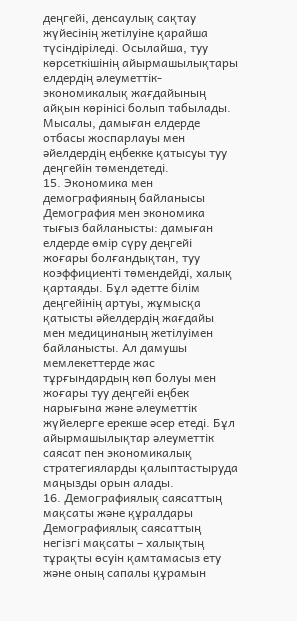деңгейі, денсаулық сақтау жүйесінің жетілуіне қарайша түсіндіріледі. Осылайша, туу көрсеткішінің айырмашылықтары елдердің әлеуметтік-экономикалық жағдайының айқын көрінісі болып табылады. Мысалы, дамыған елдерде отбасы жоспарлауы мен әйелдердің еңбекке қатысуы туу деңгейін төмендетеді.
15. Экономика мен демографияның байланысы
Демография мен экономика тығыз байланысты: дамыған елдерде өмір сүру деңгейі жоғары болғандықтан, туу коэффициенті төмендейді, халық қартаяды. Бұл әдетте білім деңгейінің артуы, жұмысқа қатысты әйелдердің жағдайы мен медицинаның жетілуімен байланысты. Ал дамушы мемлекеттерде жас тұрғындардың көп болуы мен жоғары туу деңгейі еңбек нарығына және әлеуметтік жүйелерге ерекше әсер етеді. Бұл айырмашылықтар әлеуметтік саясат пен экономикалық стратегияларды қалыптастыруда маңызды орын алады.
16. Демографиялық саясаттың мақсаты және құралдары
Демографиялық саясаттың негізгі мақсаты – халықтың тұрақты өсуін қамтамасыз ету және оның сапалы құрамын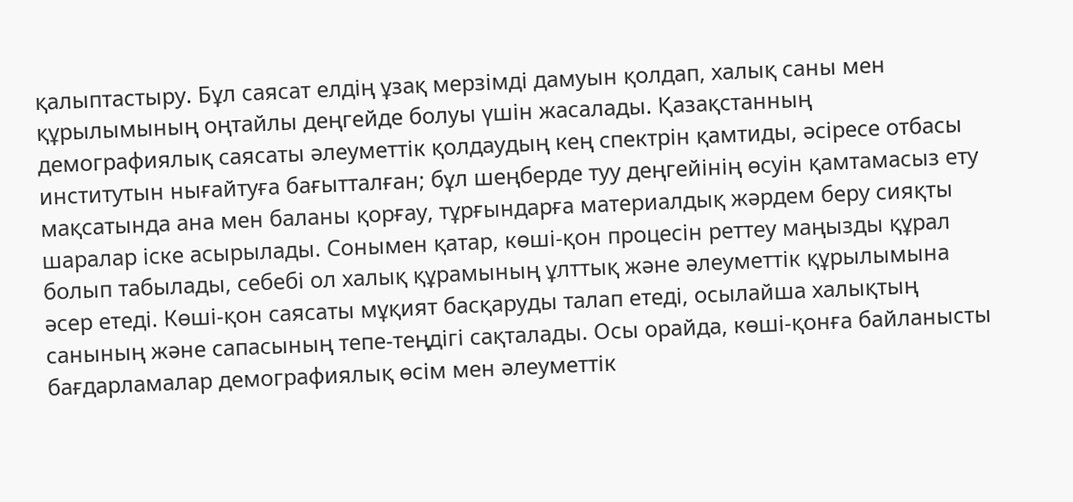қалыптастыру. Бұл саясат елдің ұзақ мерзімді дамуын қолдап, халық саны мен құрылымының оңтайлы деңгейде болуы үшін жасалады. Қазақстанның демографиялық саясаты әлеуметтік қолдаудың кең спектрін қамтиды, әсіресе отбасы институтын нығайтуға бағытталған; бұл шеңберде туу деңгейінің өсуін қамтамасыз ету мақсатында ана мен баланы қорғау, тұрғындарға материалдық жәрдем беру сияқты шаралар іске асырылады. Сонымен қатар, көші-қон процесін реттеу маңызды құрал болып табылады, себебі ол халық құрамының ұлттық және әлеуметтік құрылымына әсер етеді. Көші-қон саясаты мұқият басқаруды талап етеді, осылайша халықтың санының және сапасының тепе-теңдігі сақталады. Осы орайда, көші-қонға байланысты бағдарламалар демографиялық өсім мен әлеуметтік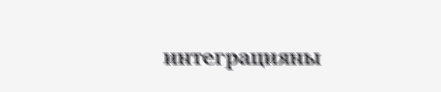интеграцияны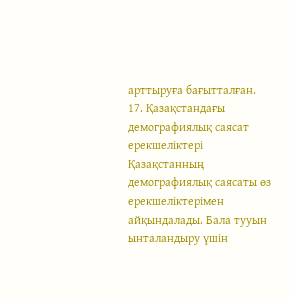арттыруға бағытталған.
17. Қазақстандағы демографиялық саясат ерекшеліктері
Қазақстанның демографиялық саясаты өз ерекшеліктерімен айқындалады. Бала тууын ынталандыру үшін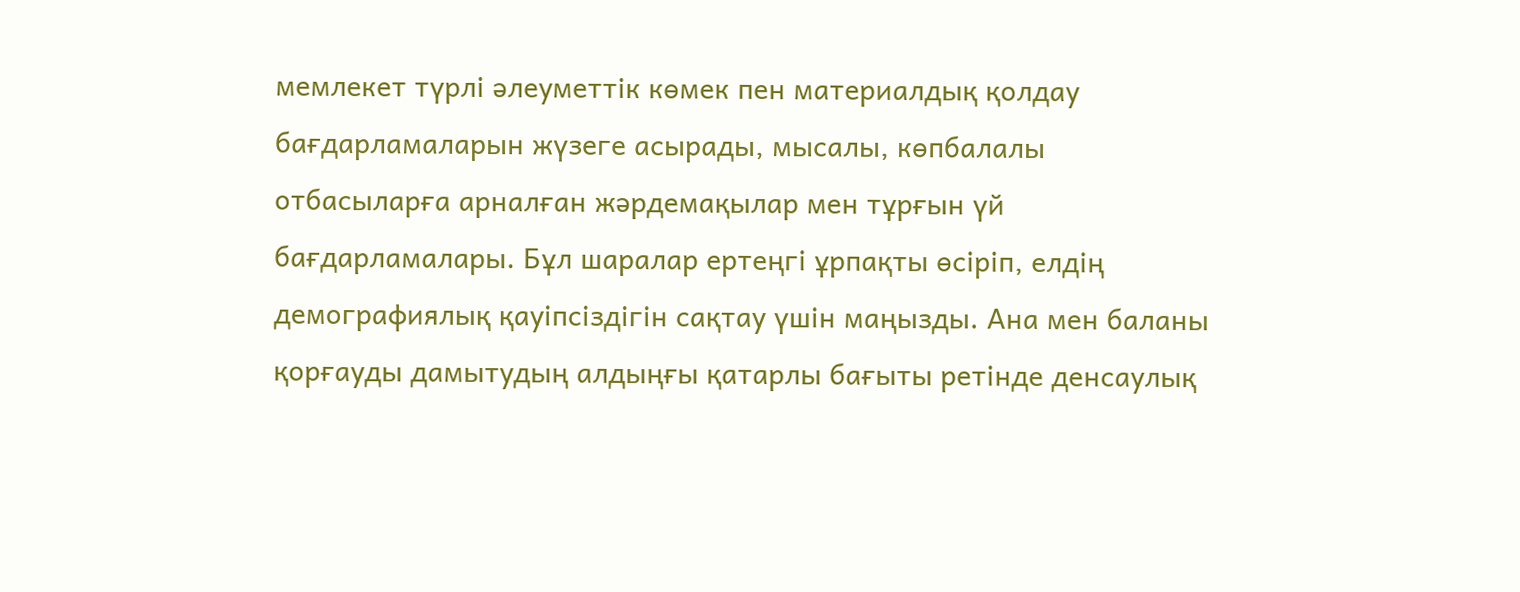мемлекет түрлі әлеуметтік көмек пен материалдық қолдау бағдарламаларын жүзеге асырады, мысалы, көпбалалы отбасыларға арналған жәрдемақылар мен тұрғын үй бағдарламалары. Бұл шаралар ертеңгі ұрпақты өсіріп, елдің демографиялық қауіпсіздігін сақтау үшін маңызды. Ана мен баланы қорғауды дамытудың алдыңғы қатарлы бағыты ретінде денсаулық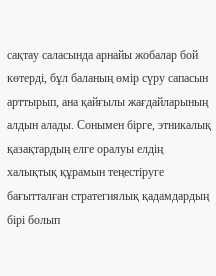сақтау саласында арнайы жобалар бой көтерді, бұл баланың өмір сүру сапасын арттырып, ана қайғылы жағдайларының алдын алады. Сонымен бірге, этникалық қазақтардың елге оралуы елдің халықтық құрамын теңестіруге бағытталған стратегиялық қадамдардың бірі болып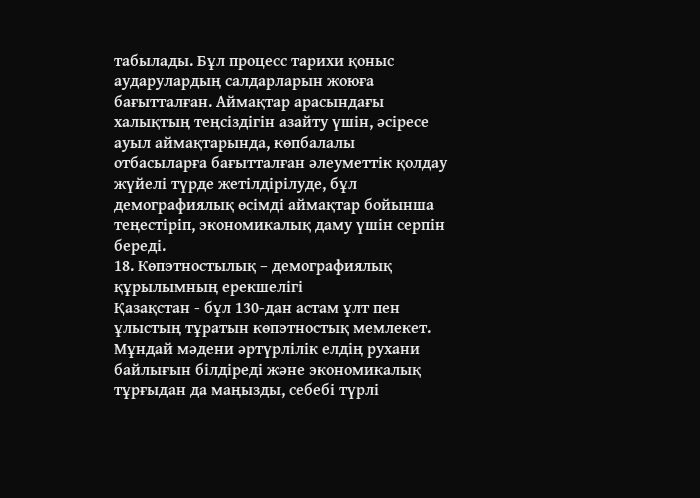табылады. Бұл процесс тарихи қоныс аударулардың салдарларын жоюға бағытталған. Аймақтар арасындағы халықтың теңсіздігін азайту үшін, әсіресе ауыл аймақтарында, көпбалалы отбасыларға бағытталған әлеуметтік қолдау жүйелі түрде жетілдірілуде, бұл демографиялық өсімді аймақтар бойынша теңестіріп, экономикалық даму үшін серпін береді.
18. Көпэтностылық – демографиялық құрылымның ерекшелігі
Қазақстан - бұл 130-дан астам ұлт пен ұлыстың тұратын көпэтностық мемлекет. Мұндай мәдени әртүрлілік елдің рухани байлығын білдіреді және экономикалық тұрғыдан да маңызды, себебі түрлі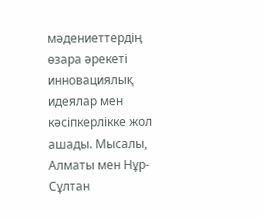мәдениеттердің өзара әрекеті инновациялық идеялар мен кәсіпкерлікке жол ашады. Мысалы, Алматы мен Нұр-Сұлтан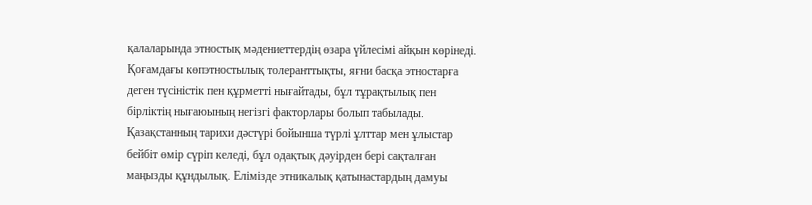қалаларында этностық мәдениеттердің өзара үйлесімі айқын көрінеді. Қоғамдағы көпэтностылық толеранттықты, яғни басқа этностарға деген түсіністік пен құрметті нығайтады, бұл тұрақтылық пен бірліктің нығаюының негізгі факторлары болып табылады. Қазақстанның тарихи дәстүрі бойынша түрлі ұлттар мен ұлыстар бейбіт өмір сүріп келеді, бұл одақтық дәуірден бері сақталған маңызды құндылық. Елімізде этникалық қатынастардың дамуы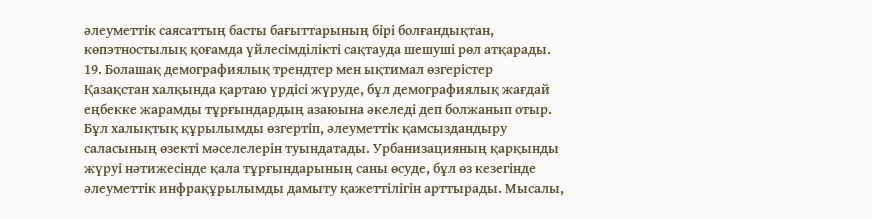әлеуметтік саясаттың басты бағыттарының бірі болғандықтан, көпэтностылық қоғамда үйлесімділікті сақтауда шешуші рөл атқарады.
19. Болашақ демографиялық трендтер мен ықтимал өзгерістер
Қазақстан халқында қартаю үрдісі жүруде, бұл демографиялық жағдай еңбекке жарамды тұрғындардың азаюына әкеледі деп болжанып отыр. Бұл халықтық құрылымды өзгертіп, әлеуметтік қамсыздандыру саласының өзекті мәселелерін туындатады. Урбанизацияның қарқынды жүруі нәтижесінде қала тұрғындарының саны өсуде, бұл өз кезегінде әлеуметтік инфрақұрылымды дамыту қажеттілігін арттырады. Мысалы,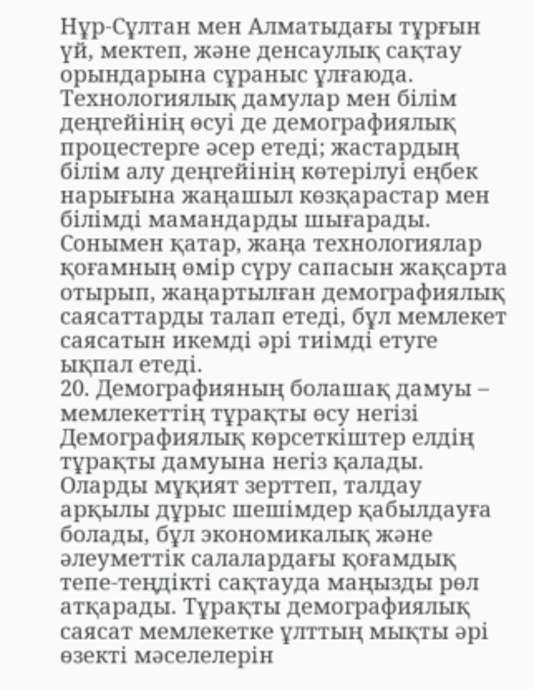Нұр-Сұлтан мен Алматыдағы тұрғын үй, мектеп, және денсаулық сақтау орындарына сұраныс ұлғаюда. Технологиялық дамулар мен білім деңгейінің өсуі де демографиялық процестерге әсер етеді; жастардың білім алу деңгейінің көтерілуі еңбек нарығына жаңашыл көзқарастар мен білімді мамандарды шығарады. Сонымен қатар, жаңа технологиялар қоғамның өмір сүру сапасын жақсарта отырып, жаңартылған демографиялық саясаттарды талап етеді, бұл мемлекет саясатын икемді әрі тиімді етуге ықпал етеді.
20. Демографияның болашақ дамуы – мемлекеттің тұрақты өсу негізі
Демографиялық көрсеткіштер елдің тұрақты дамуына негіз қалады. Оларды мұқият зерттеп, талдау арқылы дұрыс шешімдер қабылдауға болады, бұл экономикалық және әлеуметтік салалардағы қоғамдық тепе-теңдікті сақтауда маңызды рөл атқарады. Тұрақты демографиялық саясат мемлекетке ұлттың мықты әрі өзекті мәселелерін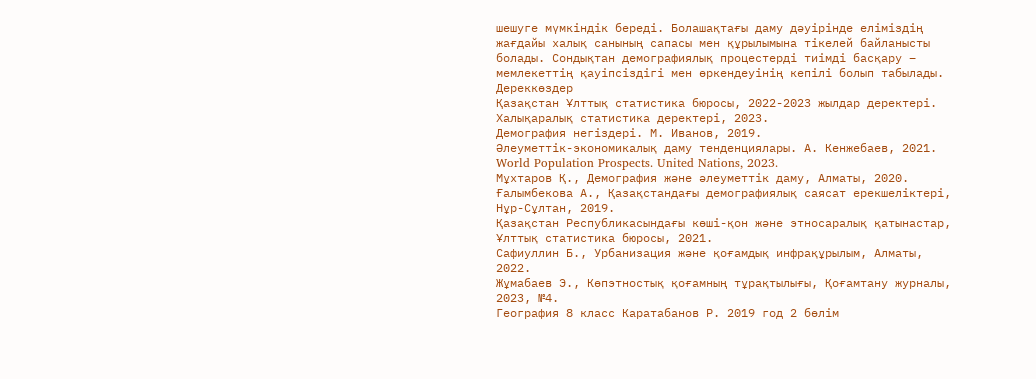шешуге мүмкіндік береді. Болашақтағы даму дәуірінде еліміздің жағдайы халық санының сапасы мен құрылымына тікелей байланысты болады. Сондықтан демографиялық процестерді тиімді басқару – мемлекеттің қауіпсіздігі мен өркендеуінің кепілі болып табылады.
Дереккөздер
Қазақстан Ұлттық статистика бюросы, 2022-2023 жылдар деректері.
Халықаралық статистика деректері, 2023.
Демография негіздері. М. Иванов, 2019.
Әлеуметтік-экономикалық даму тенденциялары. А. Кенжебаев, 2021.
World Population Prospects. United Nations, 2023.
Мұхтаров Қ., Демография және әлеуметтік даму, Алматы, 2020.
Ғалымбекова А., Қазақстандағы демографиялық саясат ерекшеліктері, Нұр-Сұлтан, 2019.
Қазақстан Республикасындағы көші-қон және этносаралық қатынастар, Ұлттық статистика бюросы, 2021.
Сафиуллин Б., Урбанизация және қоғамдық инфрақұрылым, Алматы, 2022.
Жұмабаев Э., Көпэтностық қоғамның тұрақтылығы, Қоғамтану журналы, 2023, №4.
География 8 класс Каратабанов Р. 2019 год 2 бөлім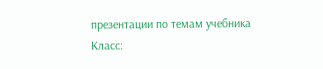презентации по темам учебника
Класс: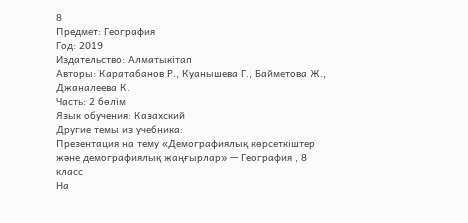8
Предмет: География
Год: 2019
Издательство: Алматыкітап
Авторы: Каратабанов Р., Куанышева Г., Байметова Ж., Джаналеева К.
Часть: 2 бөлім
Язык обучения: Казахский
Другие темы из учебника:
Презентация на тему «Демографиялық көрсеткіштер және демографиялық жаңғырлар» — География , 8 класс
На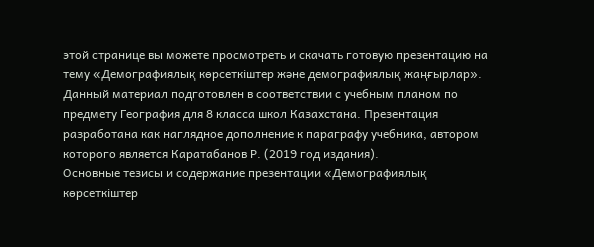этой странице вы можете просмотреть и скачать готовую презентацию на тему «Демографиялық көрсеткіштер және демографиялық жаңғырлар». Данный материал подготовлен в соответствии с учебным планом по предмету География для 8 класса школ Казахстана. Презентация разработана как наглядное дополнение к параграфу учебника, автором которого является Каратабанов Р. (2019 год издания).
Основные тезисы и содержание презентации «Демографиялық көрсеткіштер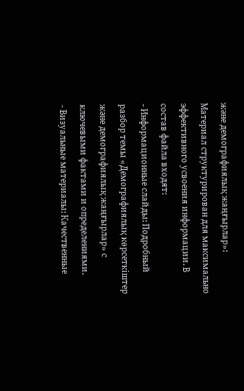және демографиялық жаңғырлар»:
Материал структурирован для максимально эффективного усвоения информации. В состав файла входят:
- Информационные слайды: Подробный разбор темы «Демографиялық көрсеткіштер және демографиялық жаңғырлар» с ключевыми фактами и определениями.
- Визуальные материалы: Качественные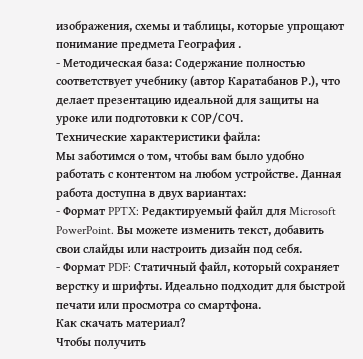изображения, схемы и таблицы, которые упрощают понимание предмета География .
- Методическая база: Содержание полностью соответствует учебнику (автор Каратабанов Р.), что делает презентацию идеальной для защиты на уроке или подготовки к СОР/СОЧ.
Технические характеристики файла:
Мы заботимся о том, чтобы вам было удобно работать с контентом на любом устройстве. Данная работа доступна в двух вариантах:
- Формат PPTX: Редактируемый файл для Microsoft PowerPoint. Вы можете изменить текст, добавить свои слайды или настроить дизайн под себя.
- Формат PDF: Статичный файл, который сохраняет верстку и шрифты. Идеально подходит для быстрой печати или просмотра со смартфона.
Как скачать материал?
Чтобы получить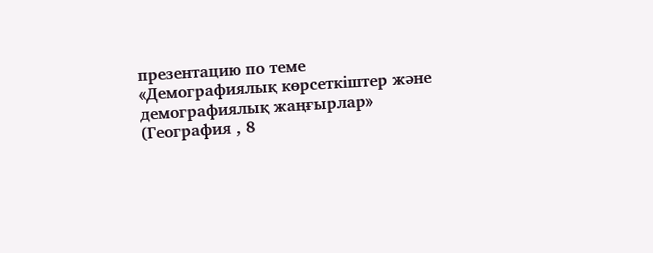презентацию по теме «Демографиялық көрсеткіштер және демографиялық жаңғырлар» (География , 8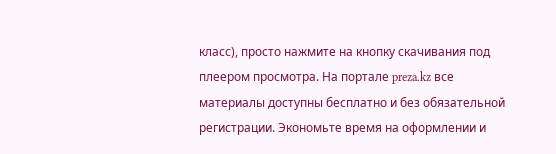класс), просто нажмите на кнопку скачивания под плеером просмотра. На портале preza.kz все материалы доступны бесплатно и без обязательной регистрации. Экономьте время на оформлении и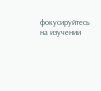фокусируйтесь на изучении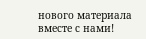нового материала вместе с нами!